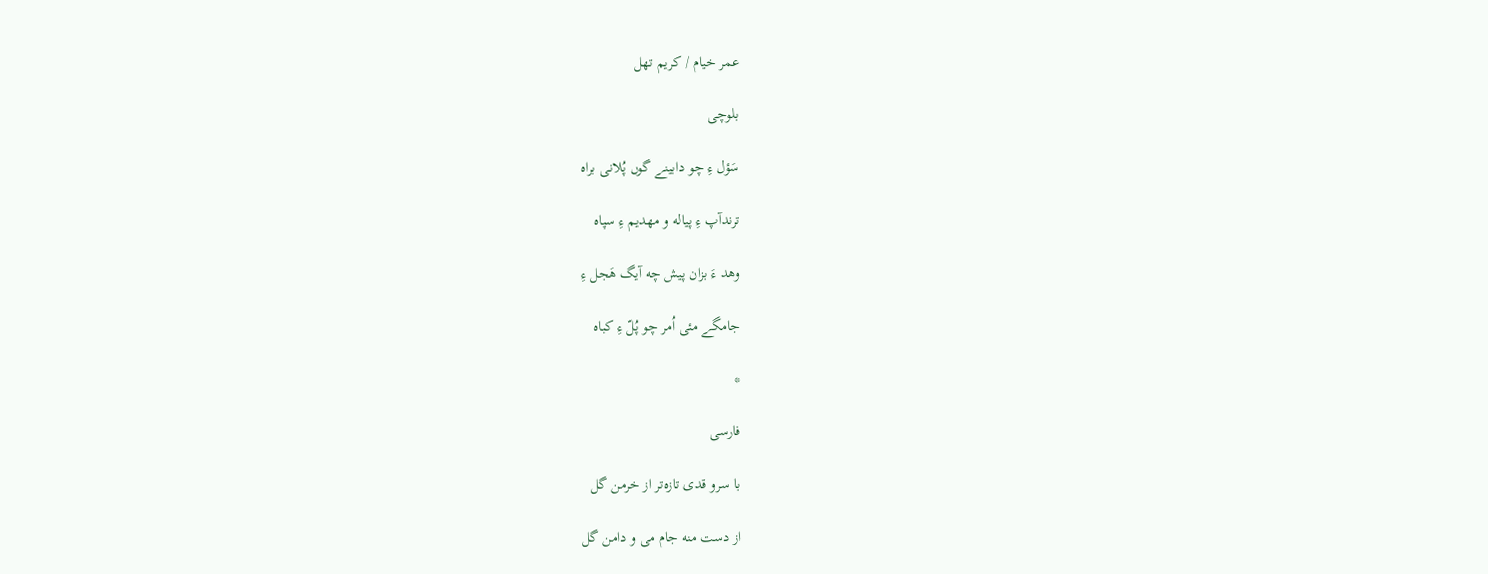عمر خیام / کریم تهل

بلوچی

سَؤل ءِ چو دابینے گوں پُلانی براه

ترندآپ ءِ پیاله و مهدیم ءِ سپاه

وهد ءَ بزان پیش چه آیگ هَجل ءِ

جامگے مئی اُمر چو پُلّ ءِ کباه

*

فارسی

با سرو قدی تازه‌تر از خرمن گل

از دست منه جام می و دامن گل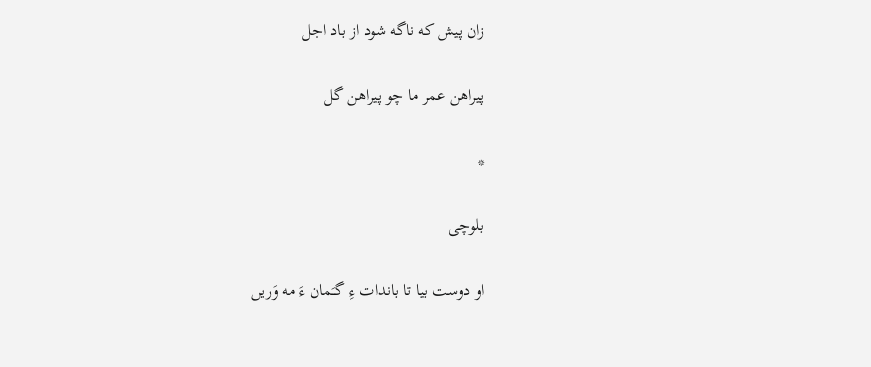زان پیش که ناگه شود از باد اجل

پیراهن عمر ما چو پیراهن گل

*

بلوچی

او دوست بیا تا باندات ءِ گـَمان ءَ مه وَریں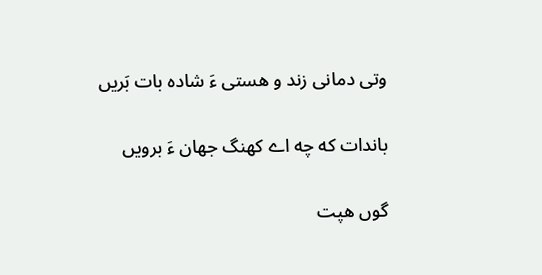وتی دمانی زند و هستی ءَ شاده بات بَریں

باندات که چه اے کهنگ جهان ءَ برویں

گوں هپت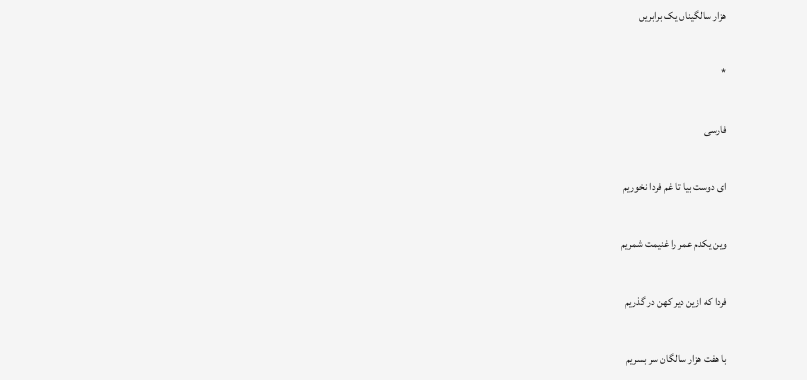هزار سالگیناں یک برابریں

*

فارسی

ای دوست بیا تا غم فردا نخوریم

وین یکدم عمر را غنیمت شمریم

فردا که ازین دیر کهن در گذریم

با هفت هزار سالگان سر بسریم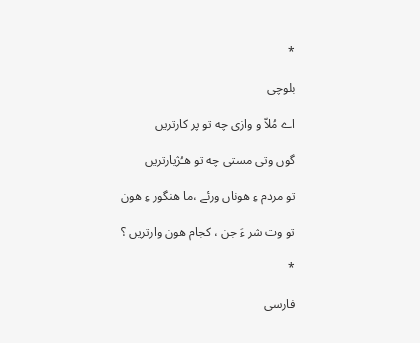*

بلوچی

اے مُلاّ و وازی چه تو پر کارتریں

گوں وتی مستی چه تو هـُژیارتریں

تو مردم ءِ هوناں ورئے ،ما هنگور ءِ هون

تو وت شر ءَ جن ، کجام هون وارتریں ؟

*

فارسی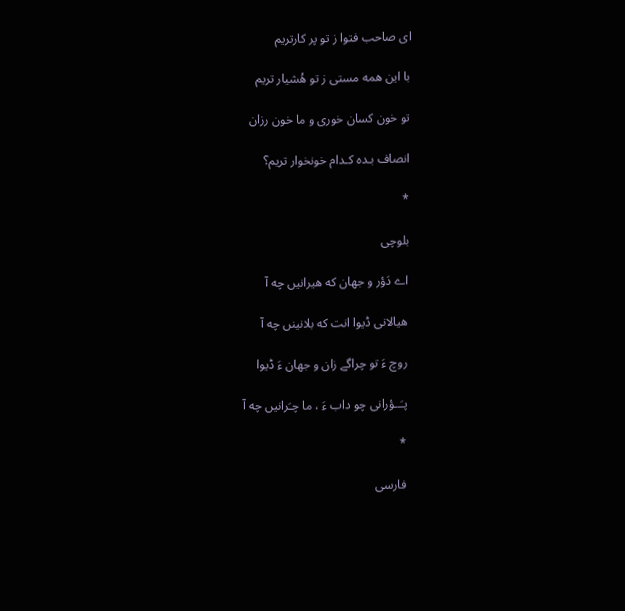ای صاحب فتوا ز تو پر کارتریم

با این همه مستی ز تو هُشیار تریم

تو خون کسان خوری و ما خون رزان

انصاف بـده کـدام خونخوار تریم؟

*

بلوچی

اے دَؤر و جهان که هیرانیں چه آ

هیالانی ڈیوا انت که بلانینں چه آ

روچ ءَ تو چراگے زان و جهان ءَ ڈیوا

پـَــؤرانی چو داب ءَ ، ما چـَرانیں چه آ

*

فارسی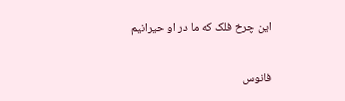این چرخ فلک که ما در او حیرانیم

فانوس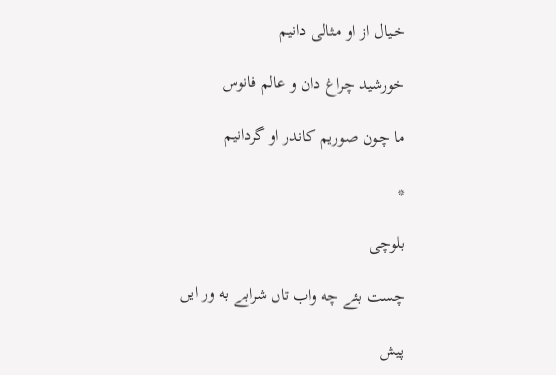خـیال از او مـثالی دانیم

خورشید چراغ دان و عالم فانوس

ما چـون صوریم کاندر او گردانیم

*

بلوچی

چست بئے چه واب تاں شرابے به ور ایں

پیش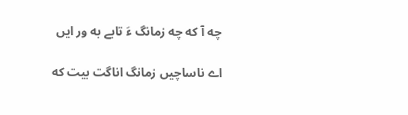چه آ که چه زمانگ ءَ تابے به ور ایں

اے ناساچیں زمانگ اناگت بیت که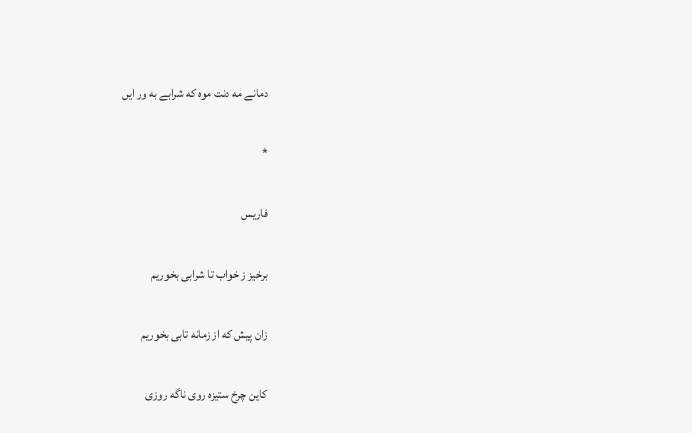دمانے مه دنت موه که شرابے به ور ایں

*

فاریس

برخیز ز خواب تا شرابی بخوریم

زان پیش که از زمانه تابی بخوریم

کاین چرخ ستیزه روی ناگه روزی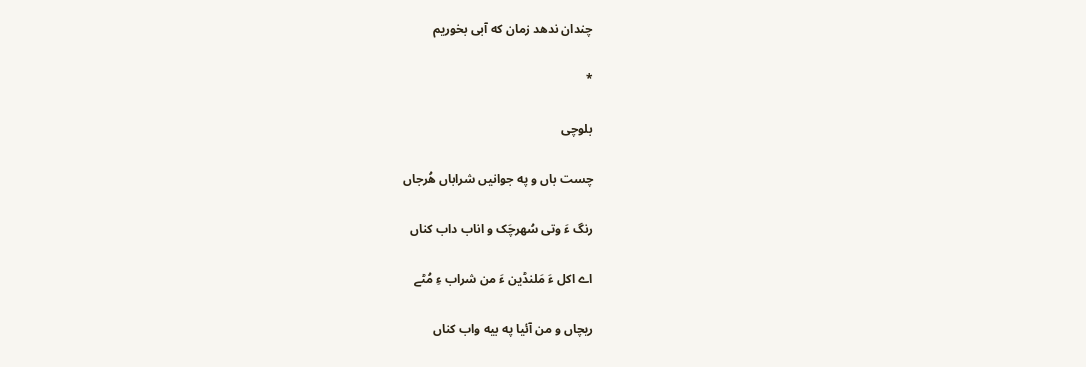چندان ندهد زمان که آبی بخوریم

*

بلوچی

چست باں و په جوانیں شراباں هُرجاں

رنگ ءَ وتی سُهرچَک و اناب داب کناں

اے اکل ءَ مَلنڈین ءَ من شراب ءِ مُٹے

ریچاں و من آئیا په بیه واب کناں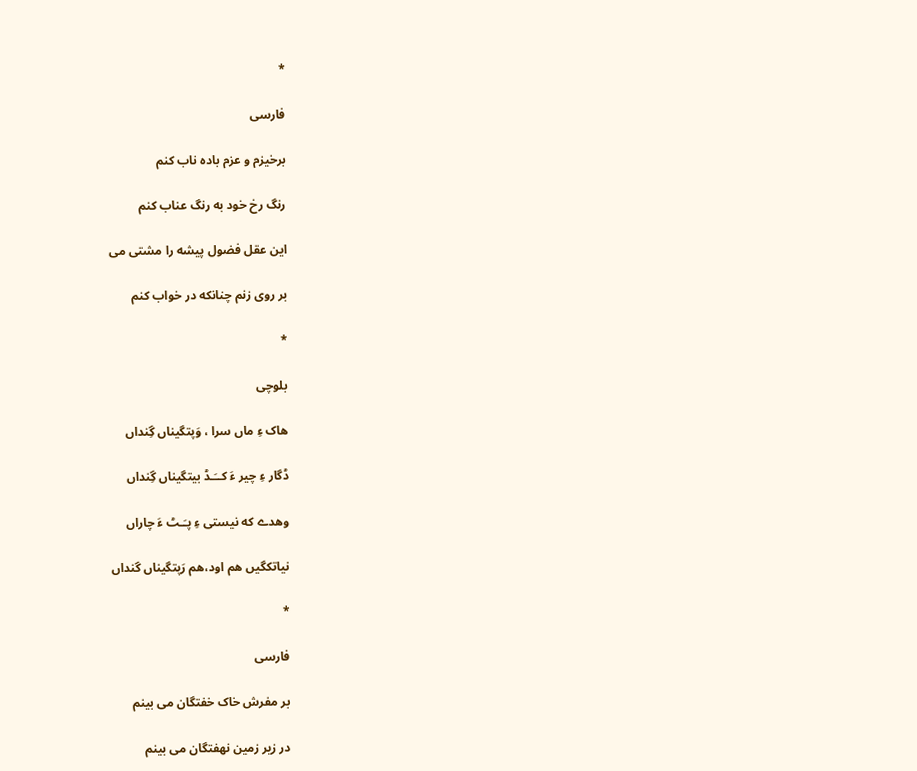*

فارسی

برخیزم و عزم باده ناب کنم

رنگ رخ خود به رنگ عناب کنم

این عقل فضول پیشه را مشتی می

بر روی زنم چنانکه در خواب کنم

*

بلوچی

هاک ءِ ماں سرا ، وَپتگیناں گِنداں

ڈگار ءِ چیر ءَ کــَـڈ بیتگیناں گِنداں

وهدے که نیستی ءِ پـَـٹ ءَ چاراں

نیاتکگیں هم اود،هم رَپتگیناں گنداں

*

فارسی

بر مفرش خاک خفتگان می بینم

در زیر زمین نهفتگان می بینم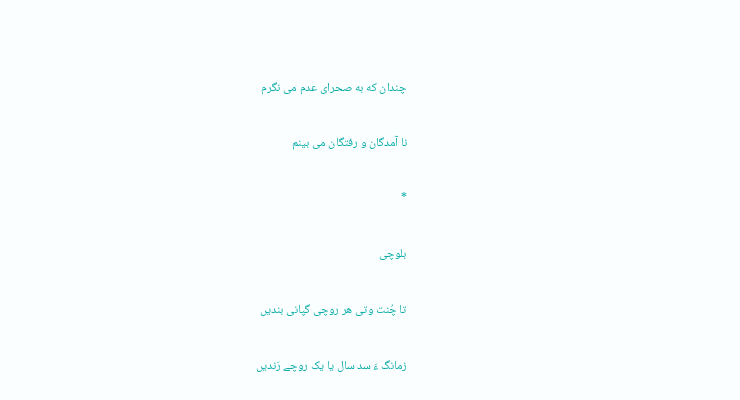چندان که به صحرای عدم می نگرم

نا آمدگان و رفتگان می بینم

*

بلوچی

تا چُنت وتی هر روچی گپانی بندیں

زمانگ ءَ سد سال یا یک روچے رَندیں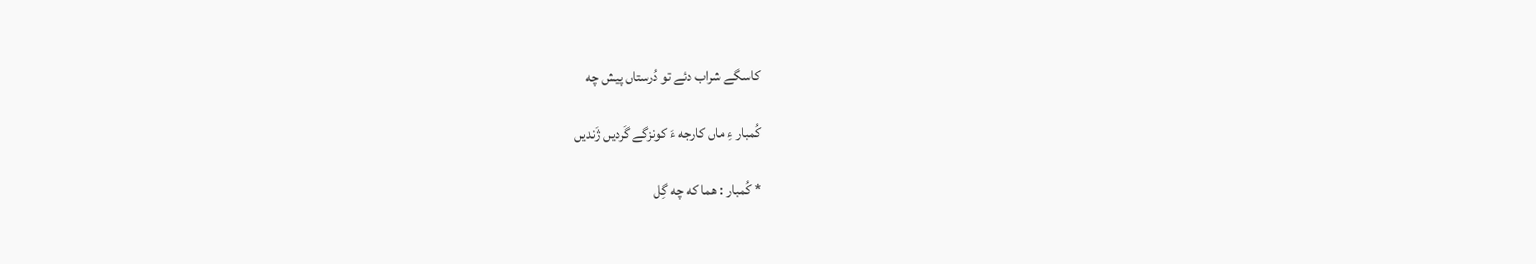کاسگے شراب دئے تو دُرستاں پیش چه

کُمبار ءِ ماں کارجه ءَ کونزگے گَردیں ژَندیں

* کُمبار : هما که چه گِل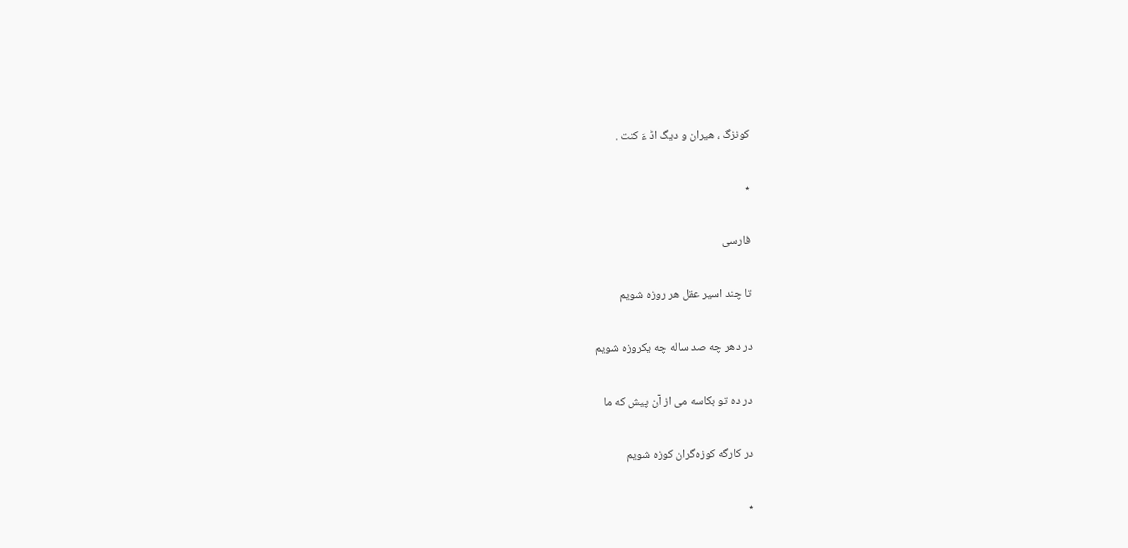کونزگ ، هیران و دیگ اڈ ءَ کنت .

٭

فارسی

تا چند اسیر عقل هر روزه شویم

در دهر چه صد ساله چه یکروزه شویم

در ده تو بکاسه می از آن پیش که ما

در کارگه کوزه‌گران کوزه شویم

٭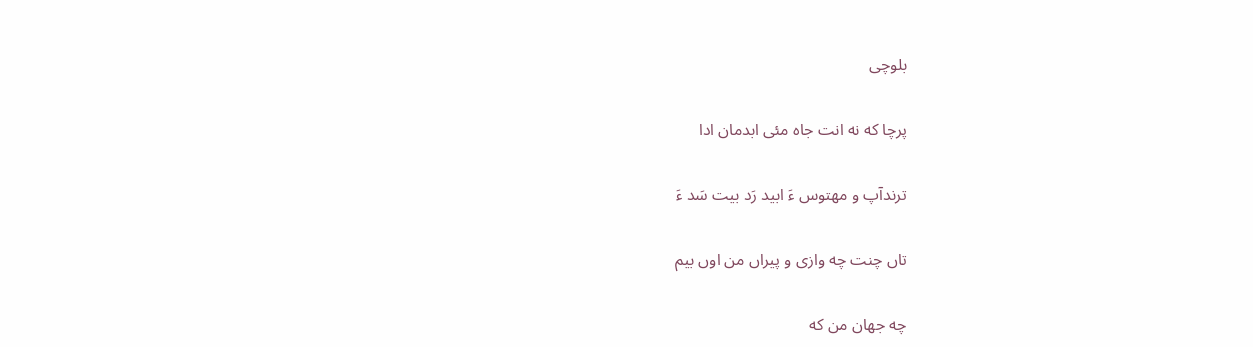بلوچی

پرچا که نه انت جاه مئی ابدمان ادا

ترندآپ و مهتوس ءَ ابید رَد بیت سَد ءَ

تاں چنت چه وازی و پیراں من اوں بیم

چه جهان من که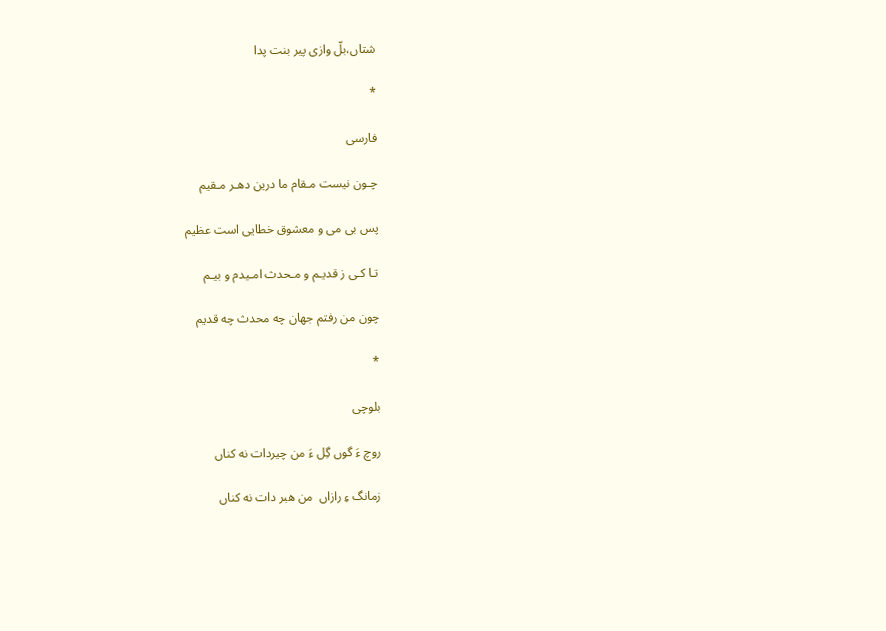شتاں،بلّ وازی پیر بنت پدا

*

فارسی

چـون نیست مـقام ما درین دهـر مـقیم

پس بی می و معشوق خطایی است عظیم

تـا کـی ز قدیـم و مـحدث امـیدم و بیـم

چون من رفتم جهان چه محدث چه قدیم

*

بلوچی

روچ ءَ گوں گِل ءَ من چیردات نه کناں

زمانگ ءِ رازاں  من هبر دات نه کناں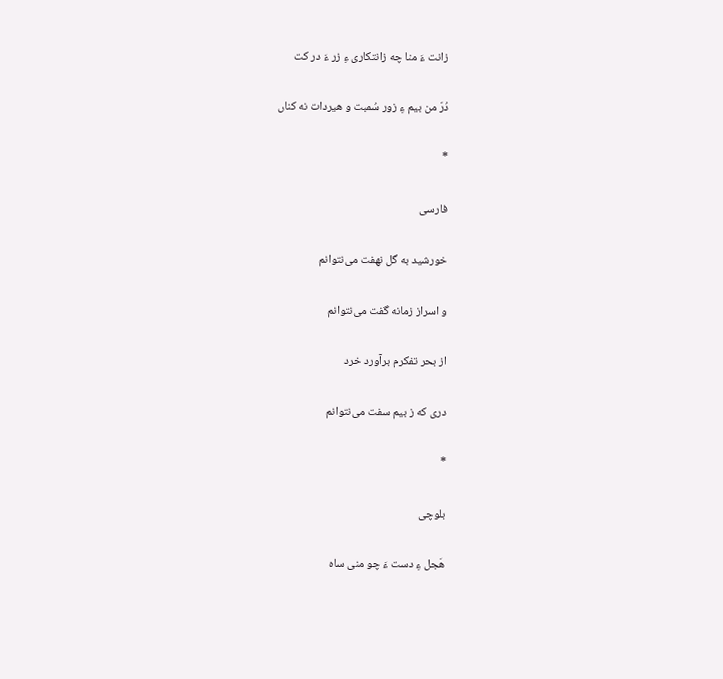زانت ءَ منا چه زانتکاری ءِ زر ءَ در کت

دُرّ من بیم ءِ زور سُمبت و هیردات نه کناں

*

فارسی

خورشید به گل نهفت می‌نتوانم

و اسراز زمانه گفت می‌نتوانم

از بحر تفکرم برآورد خرد

دری که ز بیم سفت می‌نتوانم

*

بلوچی

هَجل ءِ دست ءَ چو منی ساه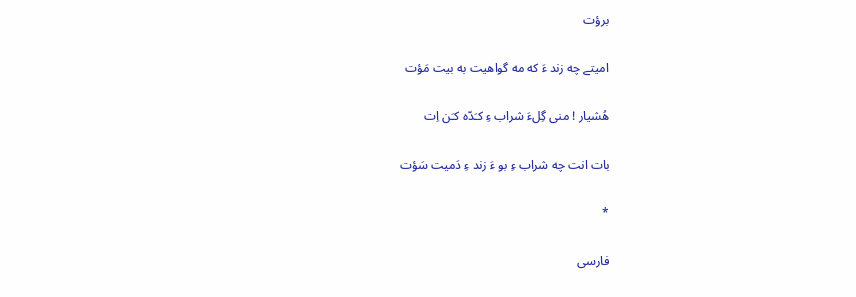برؤت

امیتے چه زند ءَ که مه گواهیت به بیت مَؤت

هُشیار ! منی گِلءَ شراب ءِ کـَدّه کـَن اِت

بات انت چه شراب ءِ بو ءَ زند ءِ دَمیت سَؤت

*

فارسی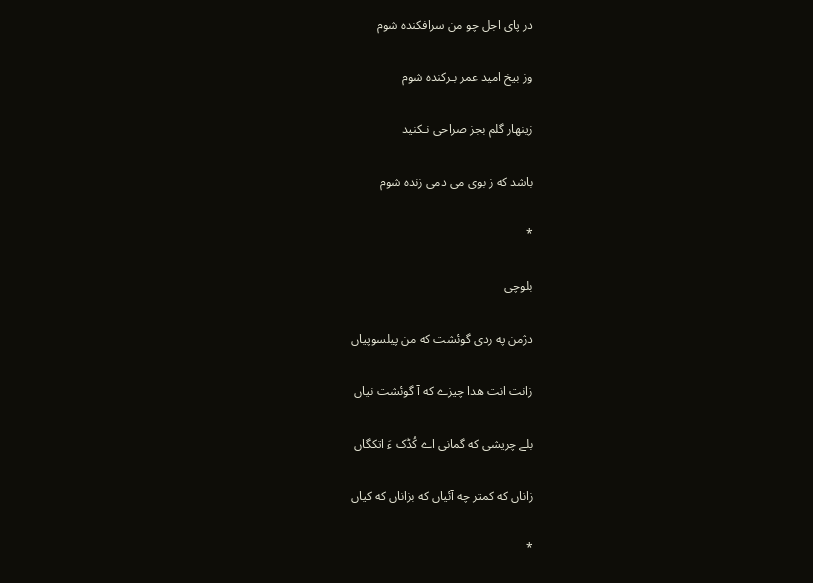در پای اجل چو من سرافکنده شوم

وز بیخ امید عمر بـرکنده شوم

زینهار گلم بجز صراحی نـکنید

باشد که ز بوی می دمی زنده شوم

*

بلوچی

دژمن په ردی گوئشت که من پیلسوپیاں

زانت انت هدا چیزے که آ گوئشت نیاں

بلے چریشی که گمانی اے کُڈک ءَ اتکگاں

زاناں که کمتر چه آئیاں که بزاناں که کیاں

*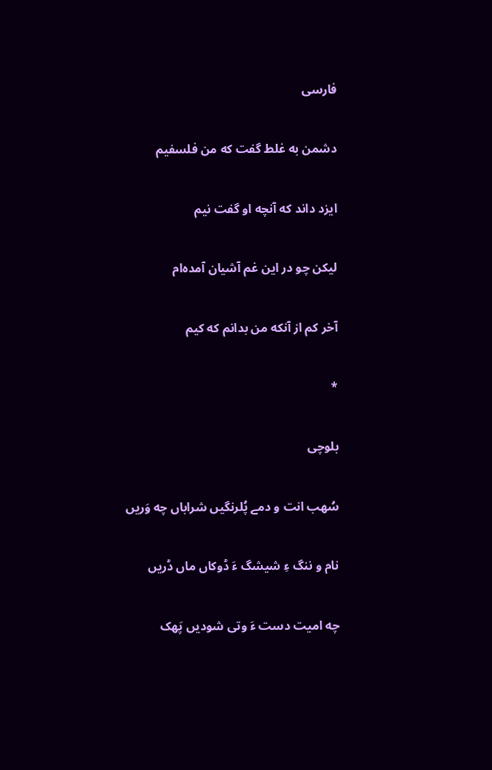فارسی

دشمن به غلط گفت که من فلسفیم

ایزد داند که آنچه او گفت نیم

لیکن چو در این غم آشیان آمده‌ام

آخر کم از آنکه من بدانم که کیم

*

بلوچی

سُهب انت و دمے پُلرنگیں شراباں چه وَریں

نام و ننگ ءِ شیشگ ءَ ڈوکاں ماں ڈریں

چه امیت دست ءَ وتی شودیں پَهک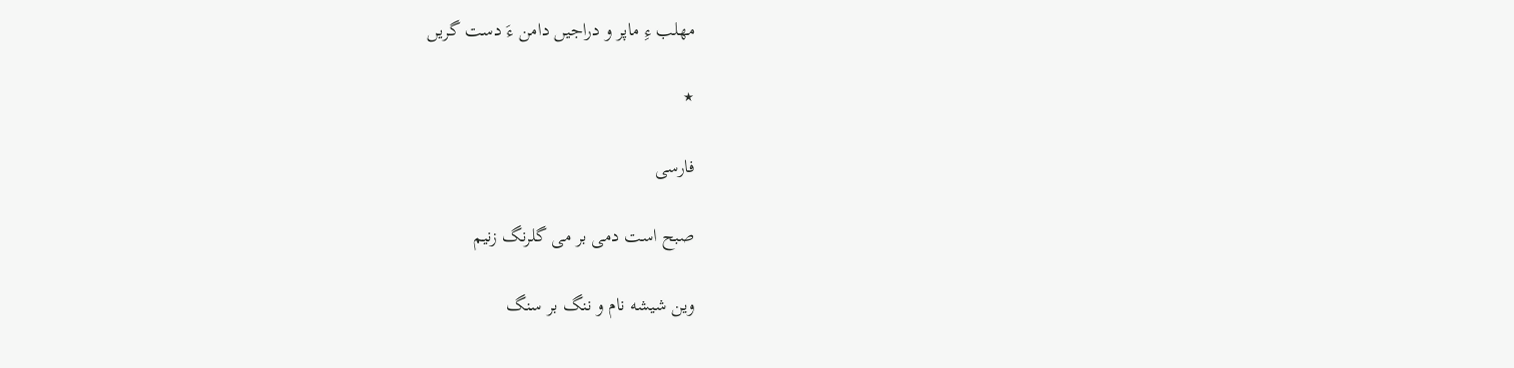مهلب ءِ ماپر و دراجیں دامن ءَ دست گریں

٭

فارسی

صبح است دمی بر می گلرنگ زنیم

وین شیشه نام و ننگ بر سنگ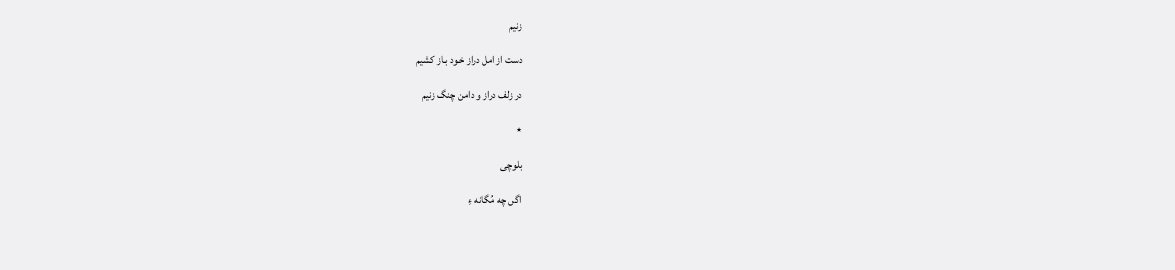زنیم

دست از امل دراز خـود بـاز کشیم

در زلف دراز و دامن چنگ زنیم

٭

بلوچی

اگں چه مُگانه ءِ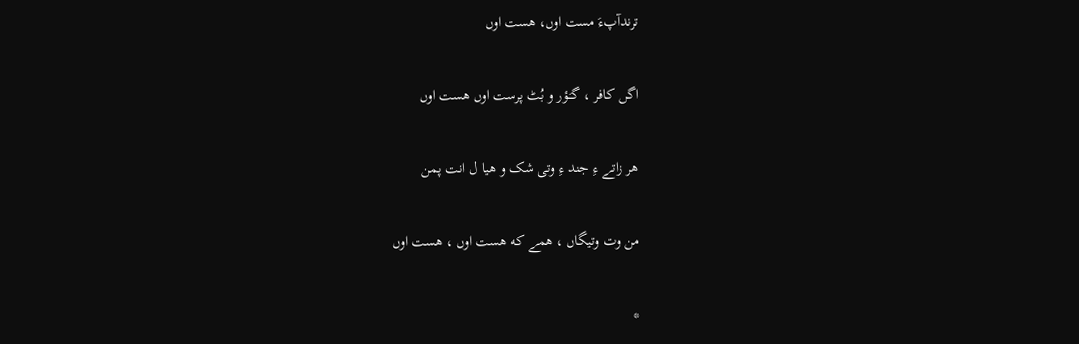ترندآپءَ مست اوں، هست اوں

اگں کافر ، گـَـؤر و بُٹ پرست اوں هست اوں

هر زاتے ءِ جند ءِ وتی شک و هیا ل انت پمن

من وت وتیگاں ، همے که هست اوں ، هست اوں

*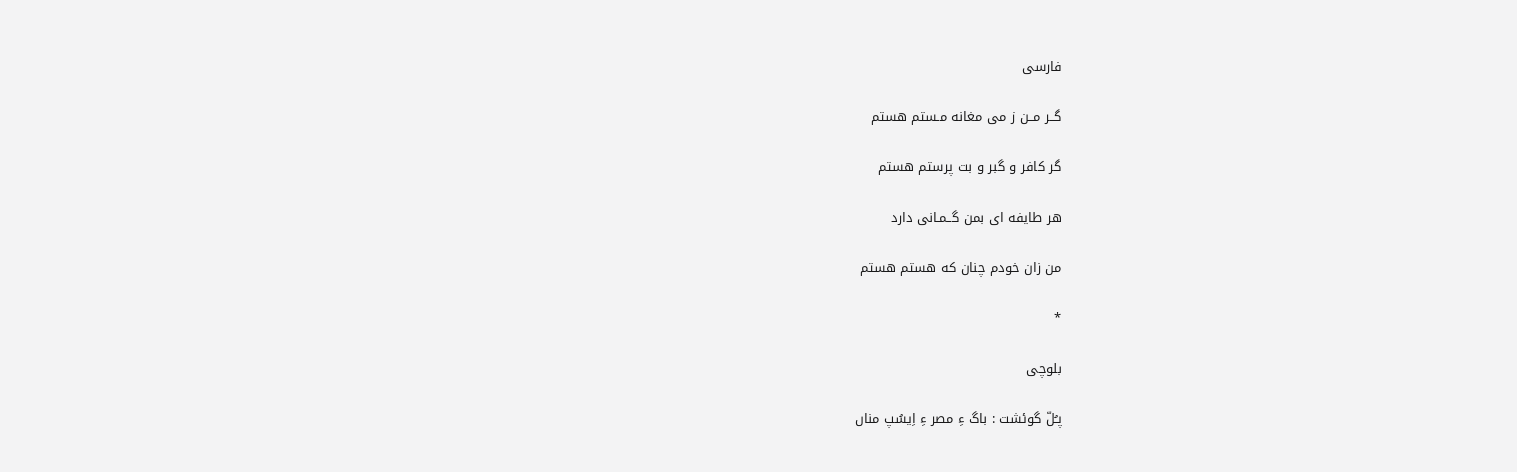فارسی

گــر مــن ز می مغانه مـستم هستم

گر کافر و گبر و بت پرستم هستم

هر طایفه ای بمن گــمـانی دارد

من زان خودم چنان که هستم هستم

*

بلوچی

پـُلّ گوئشت : باگ ءِ مصر ءِ اِیسُپ مناں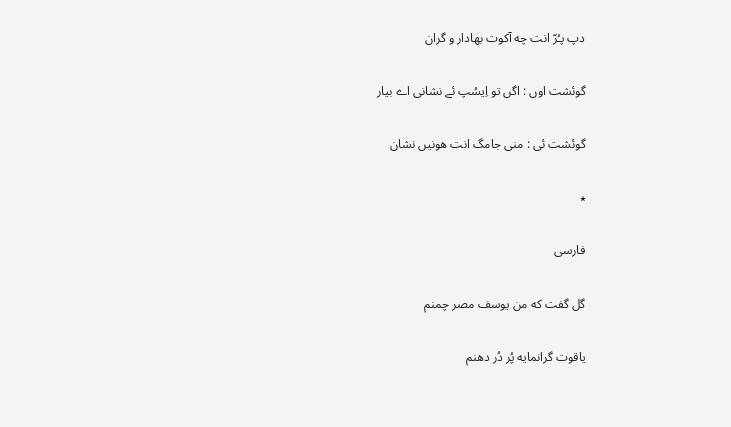دپ پـُرّ انت چه آکوت بهادار و گران

گوئشت اوں : اگں تو اِیسُپ ئے نشانی اے بیار

گوئشت ئی : منی جامگ انت هونیں نشان

٭

فارسی

گل گفت که من یوسف مصر چمنم

یاقوت گرانمایه پُر دُر دهنم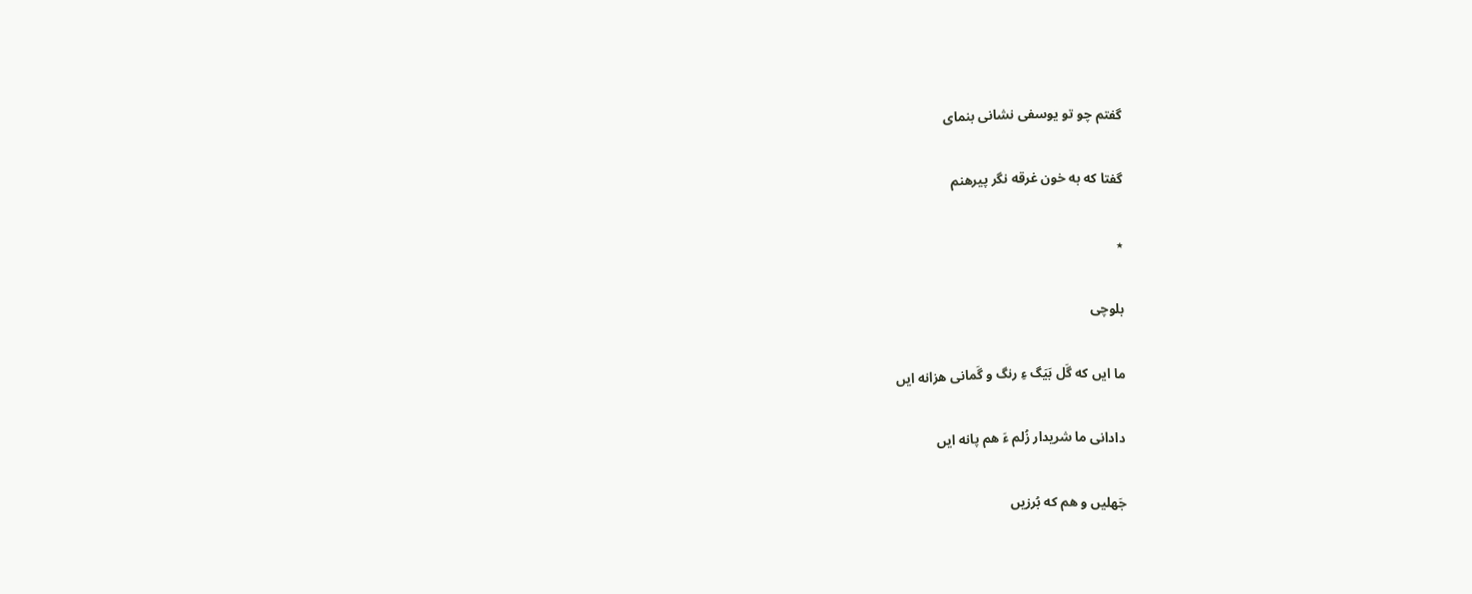گفتم چو تو یوسفى نشانى بنماى

گفتا که به خون غرقه نگر پیرهنم

٭

بلوچی

ما ایں که گَل بَیَگ ءِ رنگ و گَمانی هزانه ایں

دادانی ما شریدار زُلم ءَ هم پانه ایں

جَهلیں و هم که بُرزیں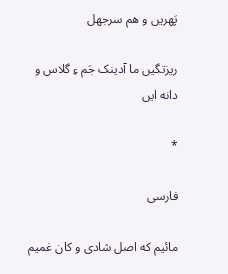پَهریں و هم سرجهل

ریزتگیں ما آدینک جَم ءِ گلاس و دانه ایں

*

فارسی

مائیم که اصل شادی و کان غمیم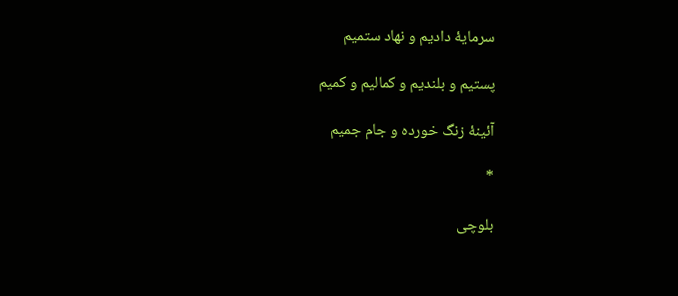سرمایهٔ دادیم و نهاد ستمیم

پستیم و بلندیم و کمالیم و کمیم

آئینهٔ زنگ خورده و جام جمیم

*

بلوچی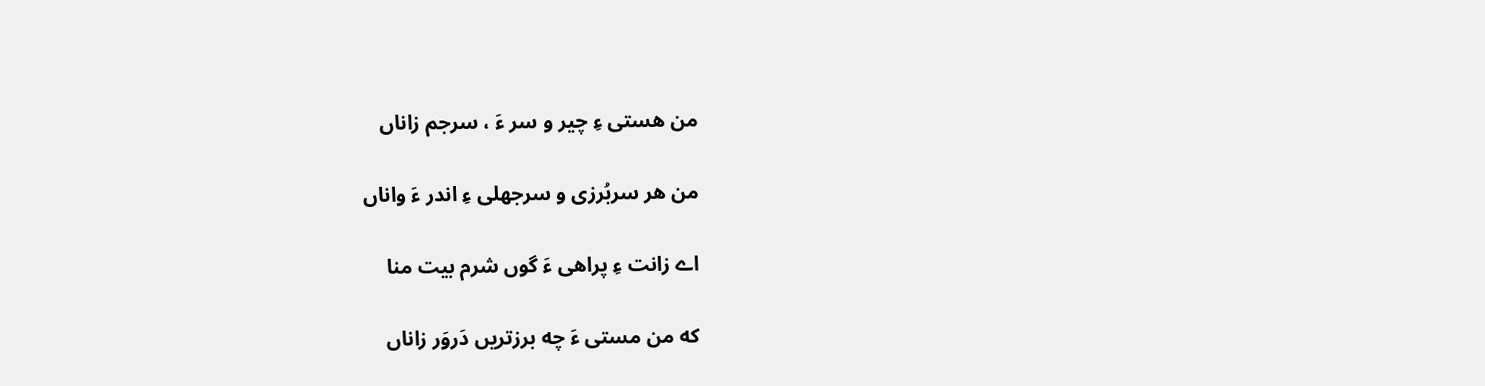من هستی ءِ چیر و سر ءَ ، سرجم زاناں

من هر سربُرزی و سرجهلی ءِ اندر ءَ واناں

اے زانت ءِ پراهی ءَ گوں شرم بیت منا

که من مستی ءَ چه برزتریں دَروَر زاناں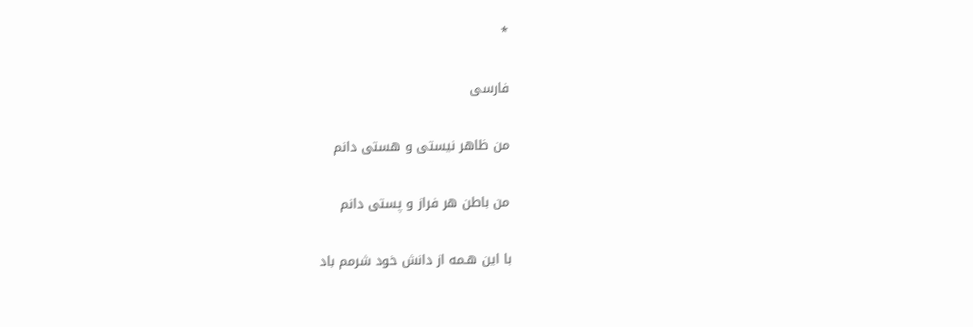*

فارسی

من ظاهر نیستی و هستی دانم

من باطن هر فراز و پستی دانم

با این هـمه از دانش خود شرمم باد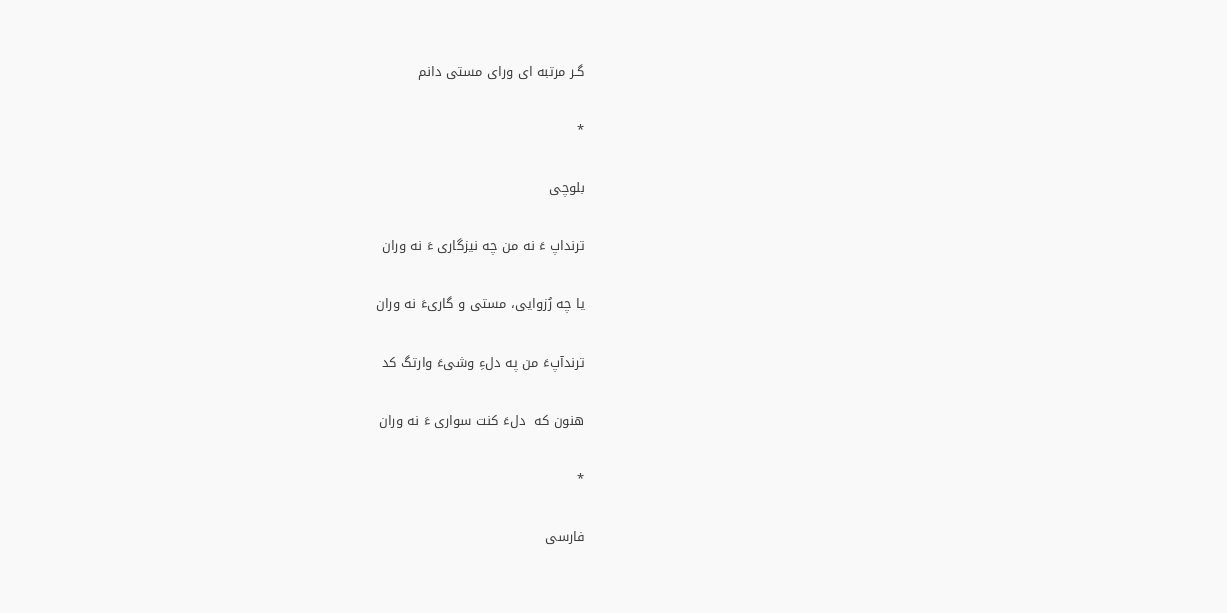گـر مرتبه ای ورای مستی دانم

*

بلوچی

ترنداپ ءَ نه من چه نیزگاری ءَ نه وران

یا چه رُزوایی، مستی و گاریءَ نه وران

ترندآپءَ من په دلءِ وشیءَ وارتگ کد

هنون که  دلءَ کنت سواری ءَ نه وران

*

فارسی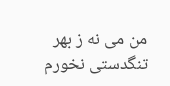من می نه ز بهر تنگدستی نخورم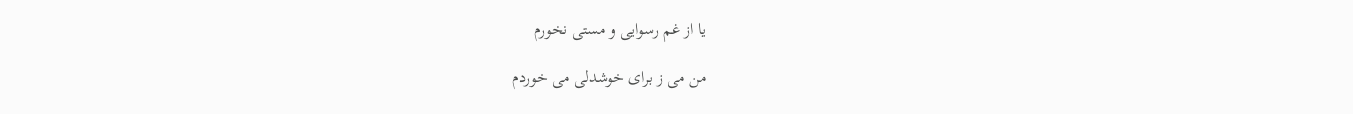یا از غم رسوایی و مستی نخورم

من می ز برای خوشدلی می خوردم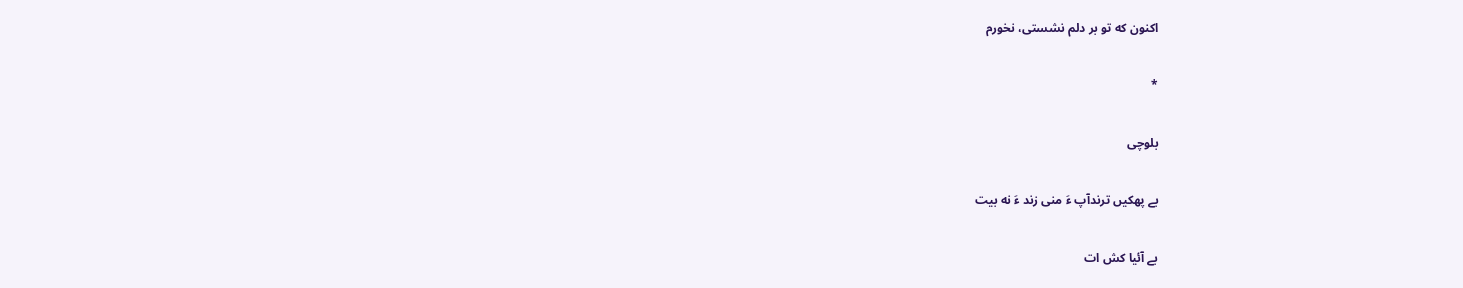اکنون که تو بر دلم نشستی، نخورم

*

بلوچی

بے پهکیں ترندآپ ءَ منی زند ءَ نه بیت

بے آئیا کش ات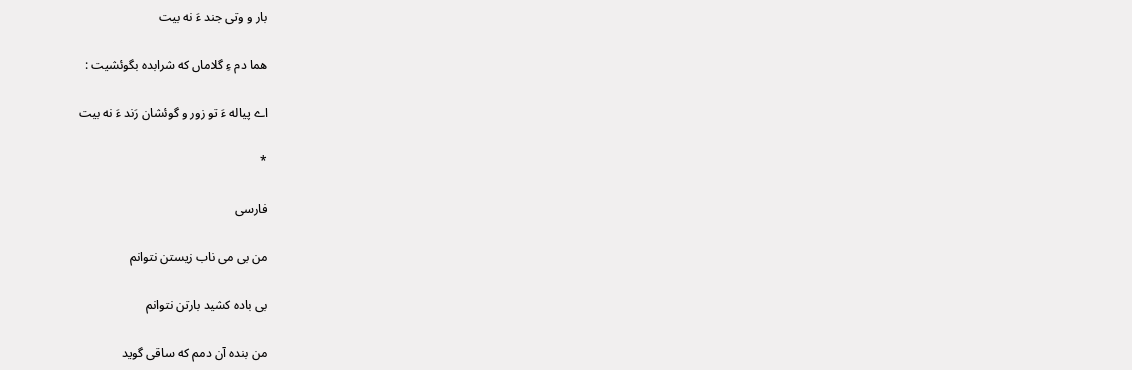بار و وتی جند ءَ نه بیت

هما دم ءِ گلاماں که شرابده بگوئشیت :

اے پیاله ءَ تو زور و گوئشان رَند ءَ نه بیت

*

فارسی

من بی می ناب زیستن نتوانم

بی باده کشید بارتن نتوانم

من بنده آن دمم که ساقی گوید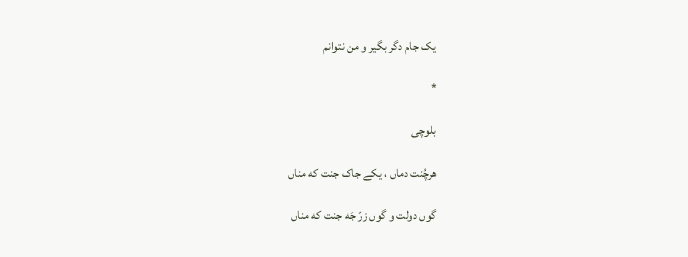یک جام دگر بگیر و من نتوانم

*

بلوچی

هرچُنت دماں ، یکے جاک جنت که مناں

گوں دولت و گوں زرّ جَه جنت که مناں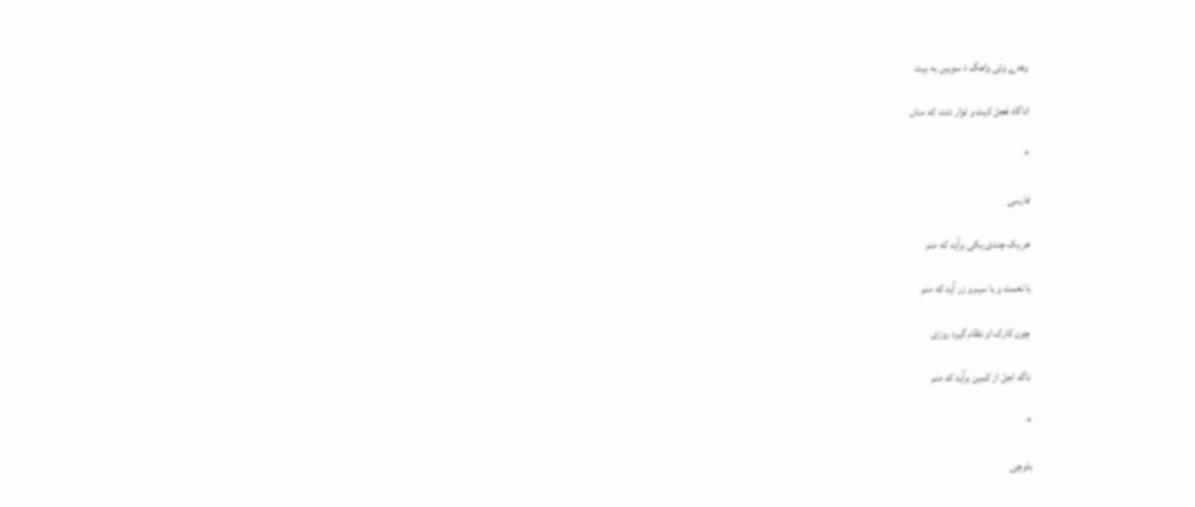وهدے وتی واهگ ءَ سوبیں به بیت

اناگاه هَجل کیت و توار دنت که مناں

*

فارسی

هر یک چندی یکی برآید که منم

با نعمت و با سیم و زر آید که منم

چون کارک او نظام گیرد روزی

ناگه اجل از کمین برآید که منم

*

بلوچی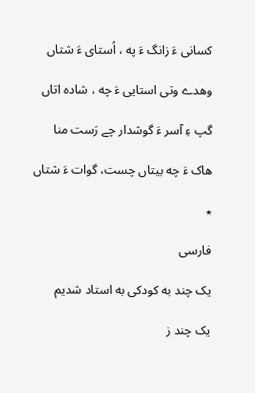کسانی ءَ زانگ ءَ په ، اُستای ءَ شتاں

وهدے وتی استایی ءَ چه ، شاده اتاں

گپ ءِ آسر ءَ گوشدار چے رَست منا

هاک ءَ چه بیتاں چست، گوات ءَ شتاں

٭

فارسی

یک چند به کودکی به استاد شدیم

یک چند ز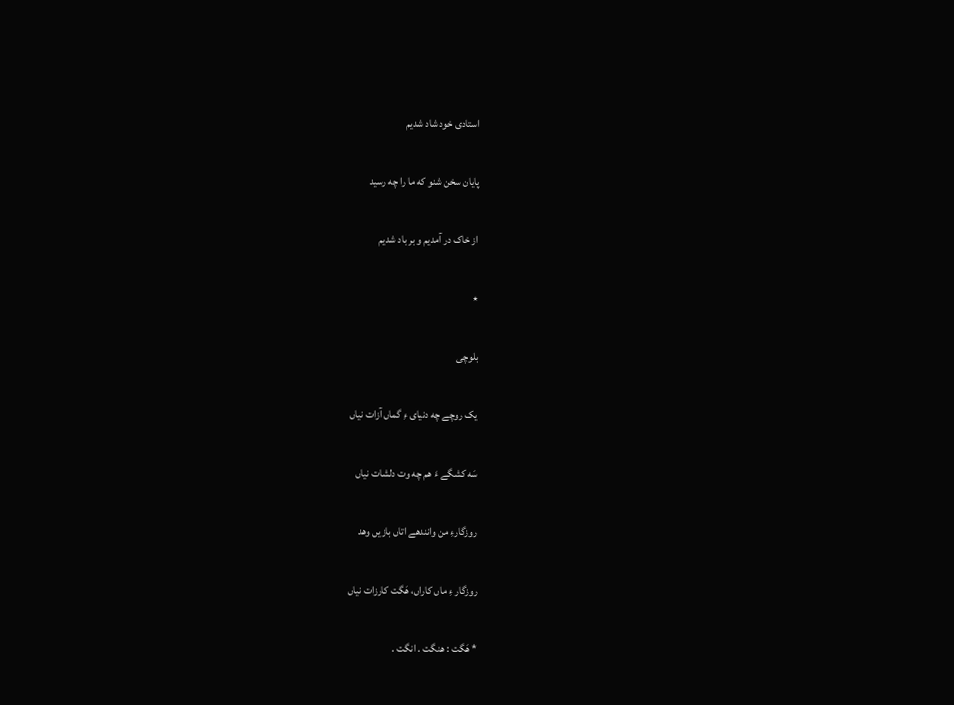استادی خود شاد شدیم

پایان سخن شنو که ما را چه رسید

از خاک در آمدیم و بر باد شدیم

٭

بلوچی

یک روچے چه دنیای ءِ گماں آزات نیاں

سَه کشگے ءَ هم چه وت دلشات نیاں

روزگارءِ من وانندهے اتاں بازیں وهد

روزگار ءِ ماں کاراں، هَگت کارزات نیاں

* هَگت : هنگت . انگت .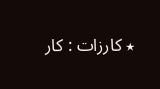٭ کارزات : کار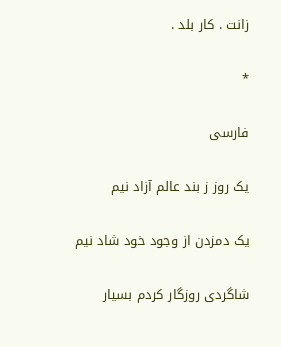زانت . کار بلد .

*

فارسی

یک روز ز بند عالم آزاد نیم

یک دمزدن از وجود خود شاد نیم

شاگردی روزگار کردم بسیار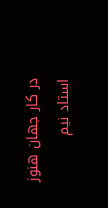در کار جهان هنوز استاد نیم